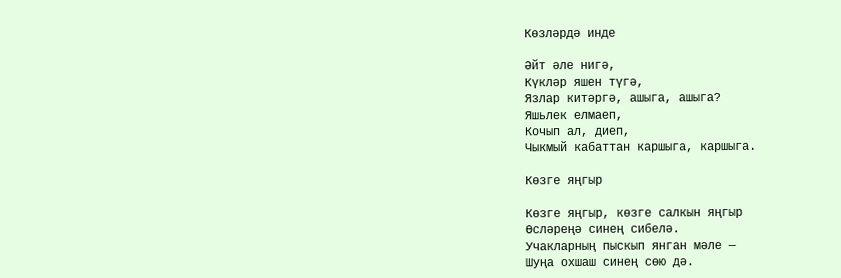Көзләрдә инде

Әйт әле нигә,
Күкләр яшен түгә,
Язлар китәргә, ашыга, ашыга?
Яшьлек елмаеп,
Кочып ал, диеп,
Чыкмый кабаттан каршыга, каршыга.

Көзге яңгыр

Көзге яңгыр, көзге салкын яңгыр
Өсләреңә синең сибелә.
Учакларның пыскып янган мәле —
Шуңа охшаш синең сөю дә.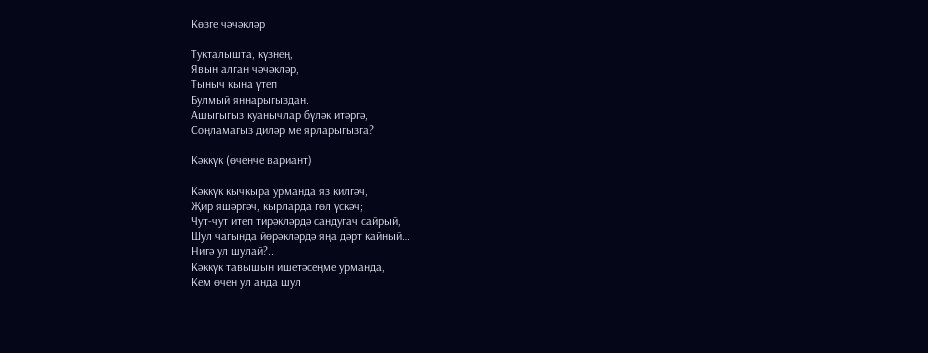Көзге чәчәкләр

Тукталышта, күзнең,
Явын алган чәчәкләр,
Тыныч кына үтеп
Булмый яннарыгыздан.
Ашыгыгыз куанычлар бүләк итәргә,
Соңламагыз диләр ме ярларыгызга?

Кәккүк (өченче вариант)

Кәккүк кычкыра урманда яз килгәч,
Җир яшәргәч, кырларда гөл үскәч;
Чут-чут итеп тирәкләрдә сандугач сайрый,
Шул чагында йөрәкләрдә яңа дәрт кайный…
Нигә ул шулай?..
Кәккүк тавышын ишетәсеңме урманда,
Кем өчен ул анда шул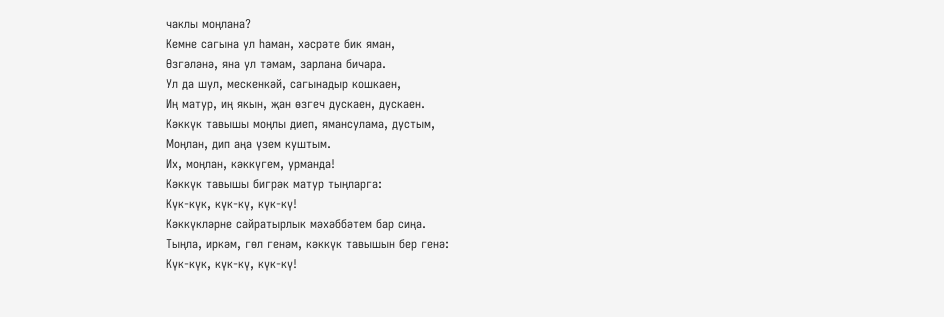чаклы моңлана?
Кемне сагына ул һаман, хәсрәте бик яман,
Өзгәләнә, яна ул тәмам, зарлана бичара.
Ул да шул, мескенкәй, сагынадыр кошкаен,
Иң матур, иң якын, җан өзгеч дускаен, дускаен.
Кәккүк тавышы моңлы диеп, ямансулама, дустым,
Моңлан, дип аңа үзем куштым.
Их, моңлан, кәккүгем, урманда!
Кәккүк тавышы бигрәк матур тыңларга:
Күк-күк, күк-кү, күк-кү!
Кәккүкләрне сайратырлык мәхәббәтем бар сиңа.
Тыңла, иркәм, гөл генәм, кәккүк тавышын бер генә:
Күк-күк, күк-кү, күк-кү!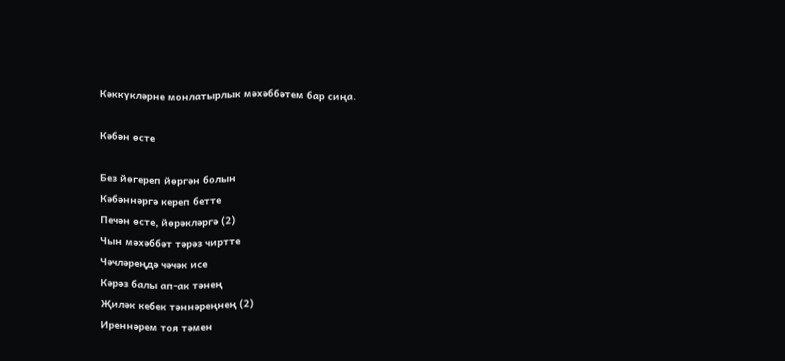Кәккүкләрне монлатырлык мәхәббәтем бар сиңа.

Кәбән өсте

Без йөгереп йөргән болын
Кәбәннәргә кереп бетте
Печән өсте, йөрәкләргә (2)
Чын мәхәббәт тәрәз чиртте
Чәчләреңдә чәчәк исе
Кәрәз балы ап-ак тәнең
Җиләк кебек тәннәреңнең (2)
Иреннәрем тоя тәмен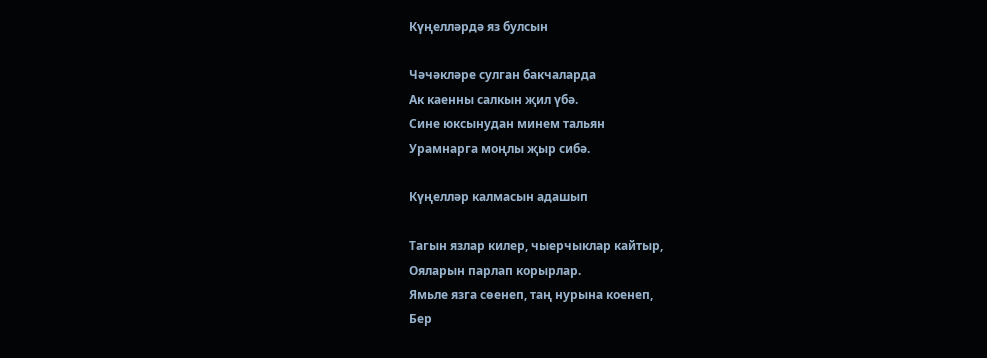Күңелләрдә яз булсын

Чәчәкләре сулган бакчаларда
Ак каенны салкын җил үбә.
Сине юксынудан минем тальян
Урамнарга моңлы җыр сибә.

Күңелләр калмасын адашып

Тагын язлар килер, чыерчыклар кайтыр,
Ояларын парлап корырлар.
Ямьле язга сөенеп, таң нурына коенеп,
Бер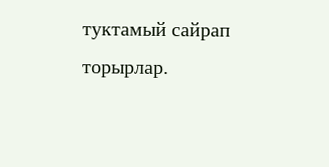туктамый сайрап торырлар.